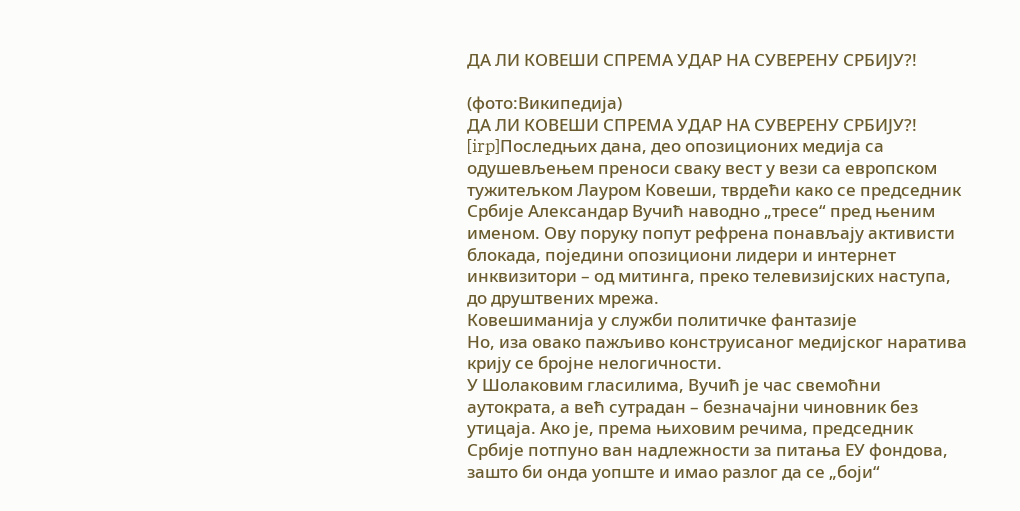ДА ЛИ КОВЕШИ СПРЕМА УДАР НА СУВЕРЕНУ СРБИЈУ?!

(фото:Википедија)
ДА ЛИ КОВЕШИ СПРЕМА УДАР НА СУВЕРЕНУ СРБИЈУ?!
[irp]Последњих дана, део опозиционих медија са одушевљењем преноси сваку вест у вези са европском тужитељком Лауром Ковеши, тврдећи како се председник Србије Александар Вучић наводно „тресе“ пред њеним именом. Ову поруку попут рефрена понављају активисти блокада, поједини опозициони лидери и интернет инквизитори – од митинга, преко телевизијских наступа, до друштвених мрежа.
Ковешиманија у служби политичке фантазије
Но, иза овако пажљиво конструисаног медијског наратива крију се бројне нелогичности.
У Шолаковим гласилима, Вучић је час свемоћни аутократа, а већ сутрадан – безначајни чиновник без утицаја. Ако је, према њиховим речима, председник Србије потпуно ван надлежности за питања ЕУ фондова, зашто би онда уопште и имао разлог да се „боји“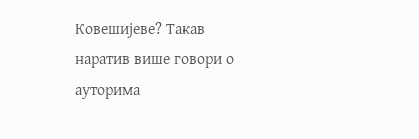Ковешијеве? Такав наратив више говори о ауторима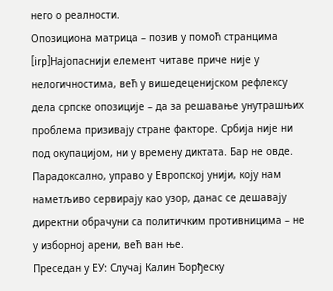него о реалности.
Опозициона матрица – позив у помоћ странцима
[irp]Најопаснији елемент читаве приче није у нелогичностима, већ у вишедеценијском рефлексу дела српске опозиције – да за решавање унутрашњих проблема призивају стране факторе. Србија није ни под окупацијом, ни у времену диктата. Бар не овде.
Парадоксално, управо у Европској унији, коју нам наметљиво сервирају као узор, данас се дешавају директни обрачуни са политичким противницима – не у изборној арени, већ ван ње.
Преседан у ЕУ: Случај Калин Ђорђеску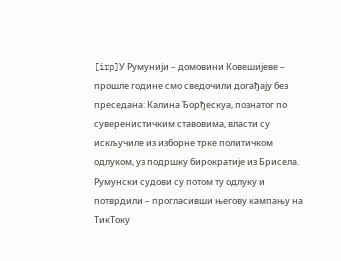[irp]У Румунији – домовини Ковешијеве – прошлe године смо сведочили догађају без преседана: Калина Ђорђескуа, познатог по суверенистичким ставовима, власти су искључиле из изборне трке политичком одлуком, уз подршку бирократије из Брисела. Румунски судови су потом ту одлуку и потврдили – прогласивши његову кампању на ТикТоку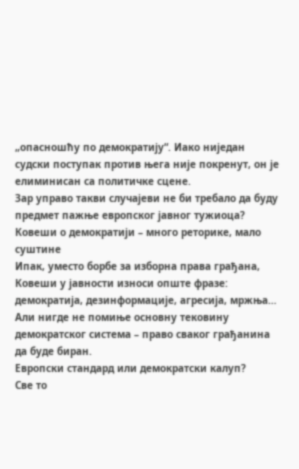„опасношћу по демократију“. Иако ниједан судски поступак против њега није покренут, он је елиминисан са политичке сцене.
Зар управо такви случајеви не би требало да буду предмет пажње европског јавног тужиоца?
Ковеши о демократији – много реторике, мало суштине
Ипак, уместо борбе за изборна права грађана, Ковеши у јавности износи опште фразе: демократија, дезинформације, агресија, мржња… Али нигде не помиње основну тековину демократског система – право сваког грађанина да буде биран.
Европски стандард или демократски калуп?
Све то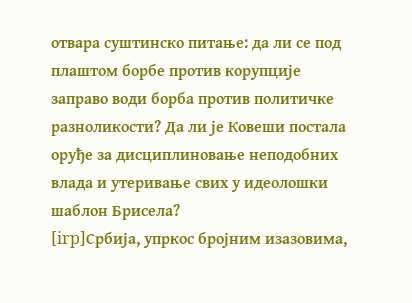отвара суштинско питање: да ли се под плаштом борбе против корупције заправо води борба против политичке разноликости? Да ли је Ковеши постала оруђе за дисциплиновање неподобних влада и утеривање свих у идеолошки шаблон Брисела?
[irp]Србија, упркос бројним изазовима,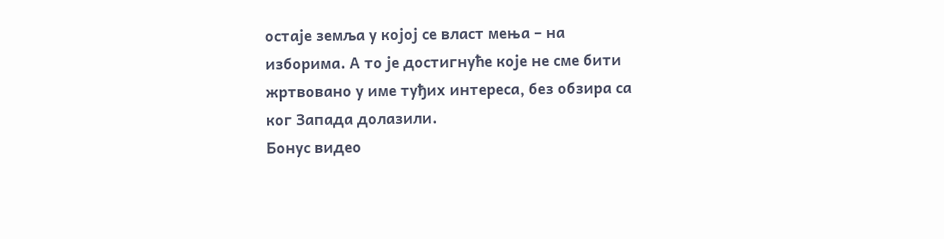остаје земља у којој се власт мења – на изборима. А то је достигнуће које не сме бити жртвовано у име туђих интереса, без обзира са ког Запада долазили.
Бонус видео